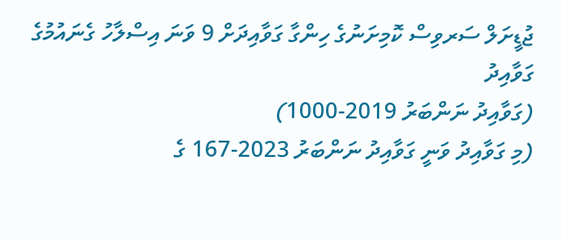ޖުޑީށަލް ސަރވިސް ކޮމިށަނުގެ ހިންގާ ގަވާއިދަށް 9 ވަނަ އިސްލާހު ގެނައުމުގެ ގަވާއިދު
(ގަވާއިދު ނަންބަރު 2019-1000)
(މި ގަވާއިދު ވަނީ ގަވާއިދު ނަންބަރު 2023-167 ގެ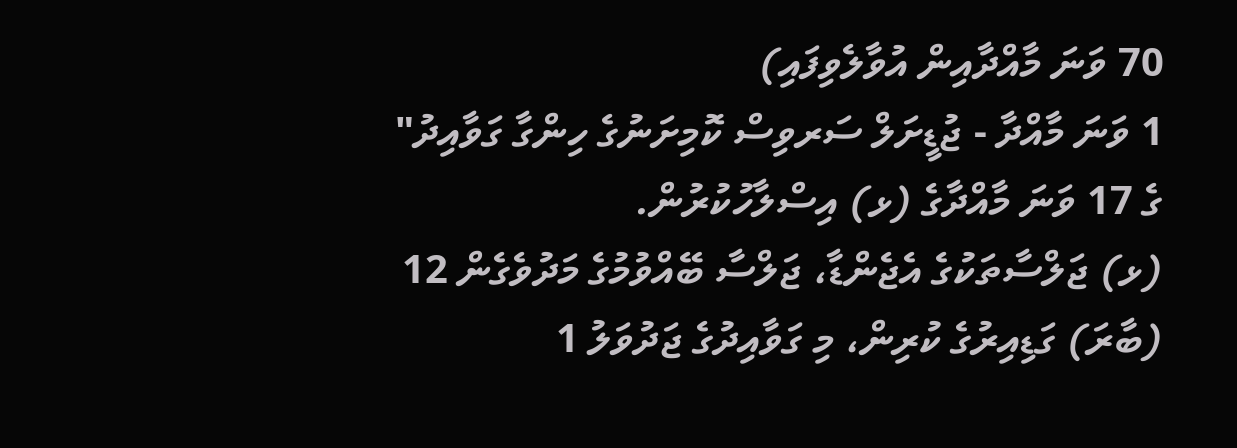70 ވަނަ މާއްދާއިން އުވާލެވިފައި)
1 ވަނަ މާއްދާ - ޖުޑީށަލް ސަރވިސް ކޮމިށަނުގެ ހިންގާ ގަވާއިދު" ގެ 17 ވަނަ މާއްދާގެ (ޅ) އިސްލާހުކުރުން.
(ޅ) ޖަލްސާތަކުގެ އެޖެންޑާ، ޖަލްސާ ބޭއްވުމުގެ މަދުވެގެން 12 (ބާރަ) ގަޑިއިރުގެ ކުރިން، މި ގަވާއިދުގެ ޖަދުވަލު 1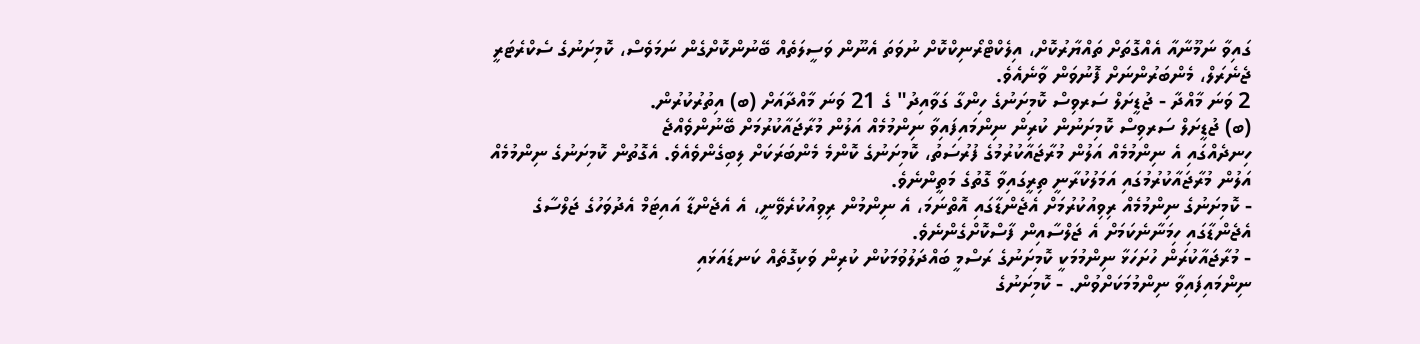ގައިވާ ނަމޫނާއާ އެއްގޮތަށް ތައްޔާރުކޮށް، އިލެކްޓްރޯނިކްކޮށް ނުވަތަ އެނޫން ވަސީލަތެއް ބޭނުންކޮށްގެން ނަމަވެސް، ކޮމިށަނުގެ ސެކްރެޓަރީ ޖެނެރަލް، މެންބަރުންނަށް ފޮނުވަން ވާނެއެވެ.
2 ވަނަ މާއްދާ - ޖުޑީށަލް ސަރވިސް ކޮމިށަނުގެ ހިންގާ ގަވާއިދު" ގެ 21 ވަނަ މާއްދާއަށް (ބ) އިތުރުކުރުން.
(ބ) ޖުޑީށަލް ސަރވިސް ކޮމިށަނުން ކުރިން ނިންމައިފައިވާ ނިންމުމެއް އަލުން މުރާޖައާކުރުމަށް ބޭނުންވެއްޖެ
ހިނދެއްގައި އެ ނިންމުމެއް އަލުން މުރާޖައާކުރުމުގެ ފުރުސަތު، ކޮމިށަނުގެ ކޮންމެ މެންބަރަކަށް ލިބިގެންވެއެވެ. އެގޮތުން ކޮމިށަނުގެ ނިންމުމެއް އަލުން މުރާޖައާކުރުމުގައި އަމަލުކުރާނީ ތިރީގައިވާ ގޮތުގެ މަތީންނެވެ.
- ކޮމިށަނުގެ ނިންމުމެއް ރިވިއުކުރުމަށް އެޖެންޑާގައި އޮތްނަމަ، އެ ނިންމުން ރިވިއުކުރެވޭނީ، އެ އެޖެންޑާ އައިޓަމް އެދުވަހުގެ ޖަލްސާގެ އެޖެންޑާގައި ހިމަނާނެކަމަށް އެ ޖަލްސާއިން ފާސްކޮށްގެންނެވެ.
- މުރާޖައާކުރަން ހުށަހަޅާ ނިންމުމަކީ ކޮމިށަނުގެ ރަސްމީ ބައްދަލުވުމަކުން ކުރިން ވަކިގޮތެއް ކަނޑައަޅައި
ނިންމައިފައިވާ ނިންމުމަކަށްވުން. - ކޮމިށަނުގެ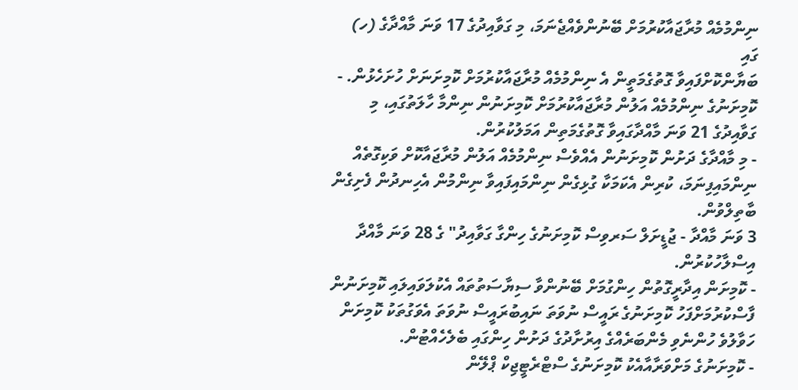ނިންމުމެއް މުރާޖައާކުރުމަށް ބޭނުންވެއްޖެނަމަ، މި ގަވާއިދުގެ 17 ވަނަ މާއްދާގެ (ހ) ގައި
ބަޔާންކޮށްފައިވާ ގޮތުގެމަތީން އެ ނިންމުމެއް މުރާޖައާކުރުމަށް ކޮމިށަނަށް ހުށަހެޅުން. - ކޮމިށަނުގެ ނިންމުމެއް އަލުން މުރާޖައާކުރުމަށް ކޮމިށަނުން ނިންމާ ހާލަތުގައި، މި ގަވާއިދުގެ 21 ވަނަ މާއްދާގައިވާ ގޮތުގެމަތިން އަމަލުކުރުން.
- މި މާއްދާގެ ދަށުން ކޮމިށަނުން އެއްވެސް ނިންމުމެއް އަލުން މުރާޖައާކޮށް ވަކިގޮތެއް ނިންމައިފިނަމަ، ކުރިން އެކަމަކާ ގުޅިގެން ނިންމައިފައިވާ ނިންމުން އެހިނދުން ފެށިގެން ބާތިލްވުން.
3 ވަނަ މާއްދާ - ޖުޑީށަލް ސަރވިސް ކޮމިށަނުގެ ހިންގާ ގަވާއިދު" ގެ 28 ވަނަ މާއްދާ އިސްލާހުކުރުން.
- ކޮމިށަން އިދާރީގޮތުން ހިންގުމަށް ބޭނުންވާ ސިޔާސަތުތައް އެކުލަވައިލައި ކޮމިށަނުން ފާސްކުރުމަށްފަހު ކޮމިށަނުގެ ރައީސް ނުވަތަ ނައިބުރައީސް ނުވަތަ އެވަގުތަކު ކޮމިށަން ހަވާލުވެ ހުންނެވި މެންބަރެއްގެ އިރުށާދުގެ ދަށުން ހިންގައި ބެލެހެއްޓުން.
- ކޮމިށަނުގެ މަށްވަރާއާއެކު ކޮމިށަނުގެ ސްޓްރެޓީޖިކް ޕްލޭން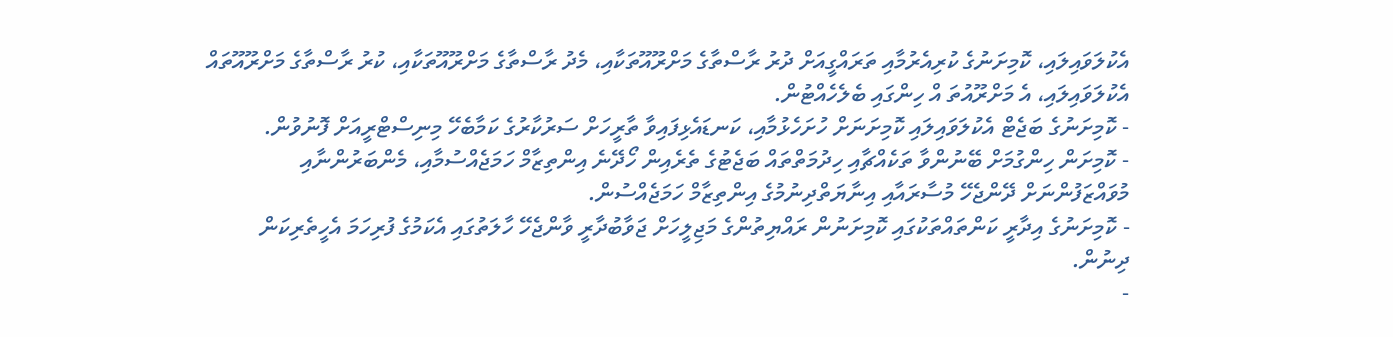އެކުލަވައިލައި، ކޮމިށަނުގެ ކުރިއެރުމާއި ތަރައްގީއަށް ދުރު ރާސްތާގެ މަށްރޫއޫތަކާއި، މެދު ރާސްތާގެ މަށްރޫއޫތަކާއި، ކުރު ރާސްތާގެ މަށްރޫއޫތައް އެކުލަވައިލައި، އެ މަށްރޫއުތަ އް ހިންގައި ބެލެހެއްޓުން.
- ކޮމިށަނުގެ ބަޖެޓް އެކުލަވައިލައި ކޮމިށަނަށް ހުށަހެޅުމާއި، ކަނޑައެޅިފައިވާ ތާރީހަށް ސަރުކާރުގެ ކަމާބެހޭ މިނިސްޓްރީއަށް ފޮނުވުން.
- ކޮމިށަން ހިންގުމަށް ބޭނުންވާ ތަކެއްޗާއި ހިދުމަތްތައް ބަޖެޓުގެ ތެރެއިން ހޯދޭނެ އިންތިޒާމް ހަމަޖެއްސުމާއި، މެންބަރުންނާއި މުވައްޒަފުންނަށް ދޭންޖެހޭ މުސާރައާއި އިނާޔަތްދިނުމުގެ އިންތިޒާމް ހަމަޖެއްސުން.
- ކޮމިށަނުގެ އިދާރީ ކަންތައްތަކުގައި ކޮމިށަނުން ރައްޔިތުންގެ މަޖިލީހަށް ޖަވާބުދާރީ ވާންޖެހޭ ހާލަތުގައި އެކަމުގެ ފުރިހަމަ އެހީތެރިކަން ދިނުން.
-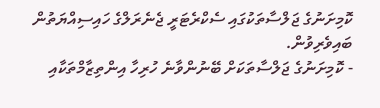ކޮމިށަނުގެ ޖަލްސާތަކުގައި ސެކްރެޓަރީ ޖެނެރަލްގެ ހައިސިއްޔަތުން ބައިވެރިވުން.
- ކޮމިށަނުގެ ޖަލްސާތަކަށް ބޭނުންވާނެ ހުރިހާ އިންތިޒާމްތަކާއި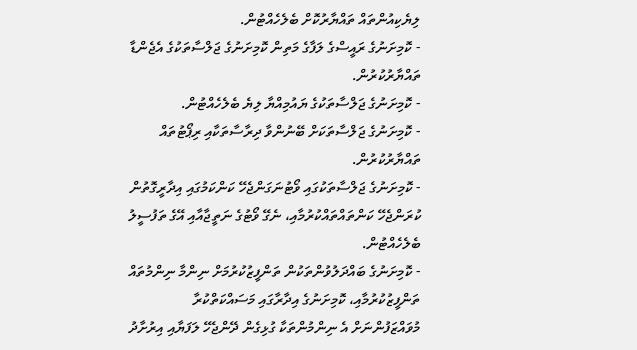ލިޔެކިއުންތައް ތައްޔާރުކޮށް ބެލެހެއްޓުން.
- ކޮމިށަނުގެ ރައީސްގެ ލަފާގެ މަތިން ކޮމިށަނުގެ ޖަލްސާތަކުގެ އެޖެންޑާ ތައްޔާރުކުރުން.
- ކޮމިށަނުގެ ޖަލްސާތަކުގެ ޔައުމިއްޔާ ލިޔެ ބެލެހެއްޓުން.
- ކޮމިށަނުގެ ޖަލްސާތަކަށް ބޭނުންވާ ދިރާސާތަކާއި ރިޕޯޓުތައް ތައްޔާރުކުރުން.
- ކޮމިށަނުގެ ޖަލްސާތަކުގައި ވޯޓުނަގަންޖެހޭ ކަންކަމުގައި އިދާރީގޮތުން ކުރަންޖެހޭ ކަންތައްތައްކުރުމާއި، ނެގޭ ވޯޓުގެ ނަތީޖާއާއި އޭގެ ތަފުސީލު ބެލެހެއްޓުން.
- ކޮމިށަނުގެ ބައްދަލުވުންތަކުން ތަންފީޒުކުރުމަށް ނިންމާ ނިންމުތައް ތަންފީޒުކުރުމާއި، ކޮމިށަނުގެ އިދާރާގައި މަސައްކަތްކުރާ މުވައްޒަފުންނަށް އެ ނިންމުންތަކާ ގުޅިގެން ދޭންޖެހޭ ލަފަޔާއި އިރުށާދު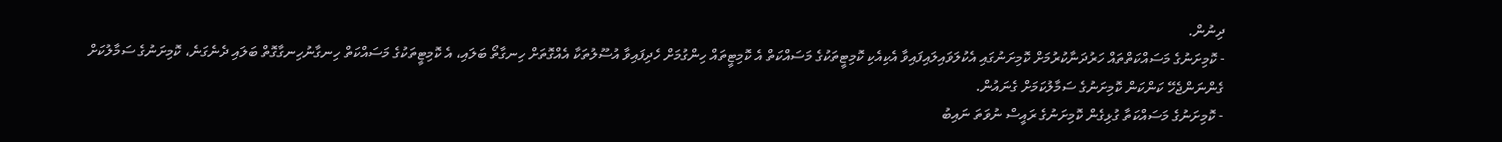ދިނުން.
- ކޮމިށަނުގެ މަސައްކަތްތައް ހަރުދަނާކުރުމަށް ކޮމިށަނުގައި އެކުލަވައިލައިފައިވާ އެކިއެކި ކޮމިޓީތަކުގެ މަސައްކަތް އެ ކޮމިޓީތައް ހިންގުމަށް ހެދިފައިވާ އުސޫލުތަކާ އެއްގޮތަށް ހިނގާތޯ ބަލައި، އެ ކޮމިޓީތަކުގެ މަސައްކަތް ހިނގާނުހިނގާގޮތް ބަލައި ދެނެގަނެ، ކޮމިށަނުގެ ސަމާލުކަށް ގެންނަންޖެހޭ ކަންކަން ކޮމިށަނުގެ ސަމާލުކަމަށް ގެނައުން.
- ކޮމިށަނުގެ މަސައްކަތާ ގުޅިގެން ކޮމިށަނުގެ ރައީސް ނުވަތަ ނައިބު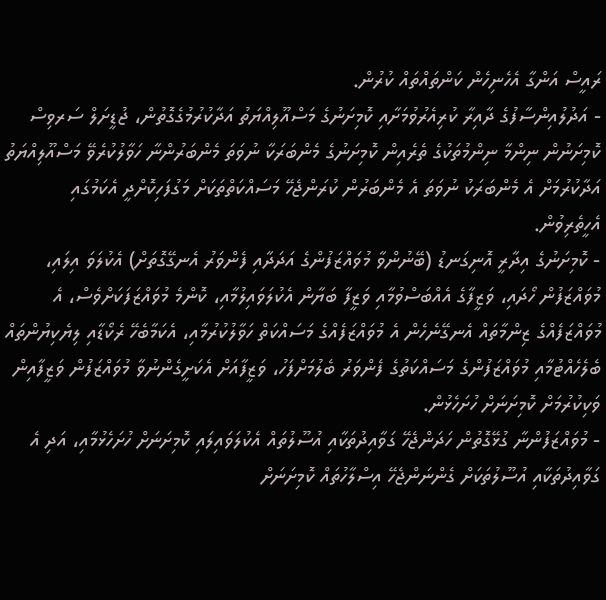ރައީސް އަންގާ އެހެނިހެން ކަންތައްތައް ކުރުން.
- އަދުލުއިންސާފުގެ ދާއިރާ ކުރިއެރުވުމަށާއި ކޮމިށަނުގެ މަސްއޫލިއްޔަތު އަދާކުރުމުގެގޮތުން، ޖުޑީށަލް ސަރވިސް ކޮމިށަނުން ނިންމާ ނިންމުތަކުގެ ތެރެއިން ކޮމިށަނުގެ މެންބަރަކާ ނުވަތަ މެންބަރުންނާ ހަވާލުކުރެވޭ މަސްއޫލިއްޔަތު އަދާކުރުމަށް އެ މެންބަރަކު ނުވަތަ އެ މެންބަރުން ކުރަންޖެހޭ މަސައްކަތްތަކަށް މަގުފަހިކޮށްދީ އެކަމުގައި އެހީތެރިވުން.
- ކޮމިށަނުގެ އިދާރީ އޮނިގަނޑު (ބޭނުންވާ މުވައްޒަފުންގެ އަދަދާއި ފެންވަރު އެނގޭގޮތަށް) އެކުލަވަ އިލައި، މުވައްޒަފުން ހޯދައި، ވަޒީފާގެ އެއްބަސްވުމާއި ވަޒީފާ ބަޔާން އެކުލަވައިލުމާއި، ކޮންމެ މުވައްޒަފަކަށްވެސް، އެ މުވައްޒަފެއްގެ ޒިންމާތައް އެނގޭނެހެން އެ މުވައްޒަފެއްގެ މަސައްކަތް ހަވާލުކުރުމާއި، އެކަމާބެހޭ ރެކޯޑާއި ލިޔެކިޔުންތައް ބެލެހެއްޓުމާއި މުވައްޒަފުންގެ މަސައްކަތުގެ ފެންވަރު ބެލުމަށްފަހު، ވަޒީފާއަށް އެކަށީގެންނުވާ މުވައްޒަފުން ވަޒީފާއިން ވަކިކުރުމަށް ކޮމިށަނަށް ހުށަހެޅުން.
- މުވައްޒަފުންނާ ގުޅޭގޮތުން ހަދަންޖެހޭ ގަވާއިދުތަކާއި އުސޫލުތައް އެކުލަވައިލައި ކޮމިށަނަށް ހުށަހެޅުމާއި، އަދި އެ ގަވާއިދުތަކާއި އުސޫލުތަކަށް ގެންނަންޖެހޭ އިސްލާހުތައް ކޮމިށަނަށް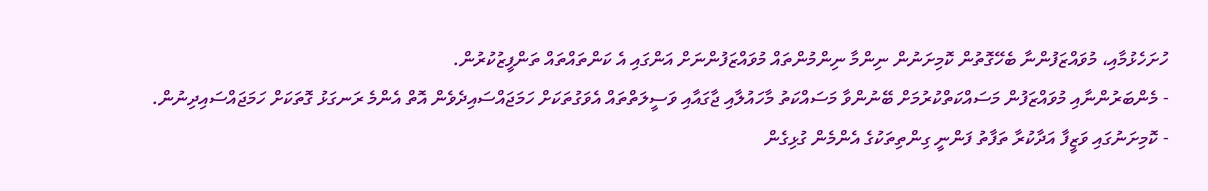ހުށަހެޅުމާއި، މުވައްޒަފުންނާ ބެހޭގޮތުން ކޮމިށަނުން ނިންމާ ނިންމުންތައް މުވައްޒަފުންނަށް އަންގައި އެ ކަންތައްތައް ތަންފީޒުކުރުން.
- މެންބަރުންނާއި މުވައްޒަފުން މަސައްކަތްކުރުމަށް ބޭނުންވާ މަސައްކަތު މާހައުލާއި ޖާގައާއި ވަސީލަތްތައް އެވަގުތަކަށް ހަމަޖައްސައިދެވެން އޮތް އެންމެ ރަނގަޅު ގޮތަކަށް ހަމަޖައްސައިދިނުން.
- ކޮމިށަނުގައި ވަޒީފާ އަދާކުރާ ތަފާތު ފަންނީ ގިންތިތަކުގެ އެންމެން ގުޅިގެން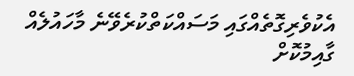އެކުވެރިގޮތެއްގައި މަސައްކަތްކުރެވޭނެ މާހައުލެއް ގާއިމުކޮށް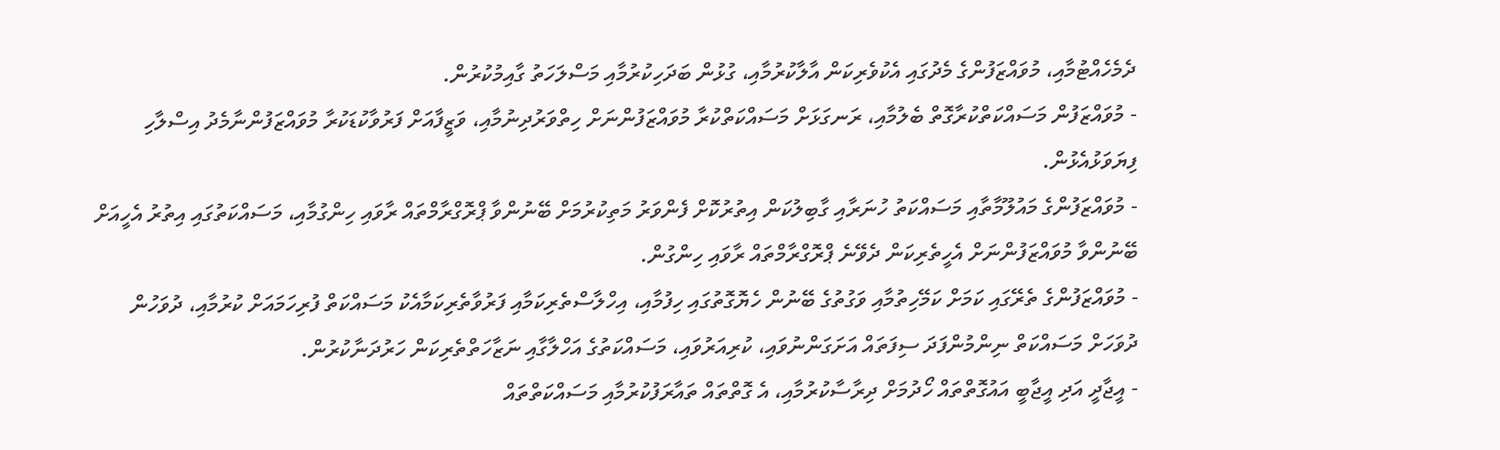ދެމެހެއްޓުމާއި، މުވައްޒަފުންގެ މެދުގައި އެކުވެރިކަން އާލާކުރުމާއި، ގުޅުން ބަދަހިކުރުމާއި މަސްލަހަތު ގާއިމުކުރުން.
- މުވައްޒަފުން މަސައްކަތްކުރާގޮތް ބެލުމާއި، ރަނގަޅަށް މަސައްކަތްކުރާ މުވައްޒަފުންނަށް ހިތްވަރުދިނުމާއި، ވަޒީފާއަށް ފަރުވާކުޑަކުރާ މުވައްޒަފުންނާމެދު އިސްލާހި ފިޔަވަޅުއެޅުން.
- މުވައްޒަފުންގެ މައުލޫމާތާއި މަސައްކަތު ހުނަރާއި ގާބިލުކަން އިތުރުކޮށް ފެންވަރު މަތިކުރުމަށް ބޭނުންވާ ޕްރޮގްރާމްތައް ރާވައި ހިންގުމާއި، މަސައްކަތުގައި އިތުރު އެހީއަށް ބޭނުންވާ މުވައްޒަފުންނަށް އެހީތެރިކަން ދެވޭނެ ޕްރޮގްރާމްތައް ރާވައި ހިންގުން.
- މުވައްޒަފުންގެ ތެރޭގައި ކަމަށް ކަމޭހިތުމާއި ވަގުތުގެ ބޭނުން ހެޔޮގޮތުގައި ހިފުމާއި، އިހްލާސްތެރިކަމާއި ފަރުވާތެރިކަމާއެކު މަސައްކަތް ފުރިހަމައަށް ކުރުމާއި، ދުވަހުން ދުވަހަށް މަސައްކަތް ނިންމުންފަދަ ސިފަތައް އަށަގަންނުވައި، ކުރިއަރުވައި، މަސައްކަތުގެ އަހްލާގާއި ނަޒާހަތްތެރިކަން ހަރުދަނާކުރުން.
- އީޖާދީ އަދި އީޖާބީ އައުގޮތްތައް ހޯދުމަށް ދިރާސާކުރުމާއި، އެ ގޮތްތައް ތައާރަފުކުރުމާއި މަސައްކަތްތައް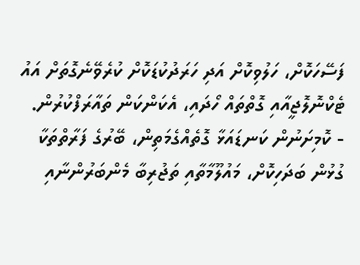ފަސޭހަކޮށް، ހަލުވިކޮށް އަދި ހަރަދުކުޑަކޮށް ކުރެވޭނެގޮތަށް އައު ޓެކްނޮލޮޖީއާއި ގޮތްތައް ހޯދައި، އެކަންކަން ތައާރަފްކުރުން.
- ކޮމިށަނުން ކަނޑައަޅާ ގޮތެއްގެމަތިން، ބޭރުގެ ފަރާތްތަކާ ގުޅުން ބަދަހިކޮށް، މައުލޫމާތާއި ތަޖުރިބާ މެންބަރުންނާއި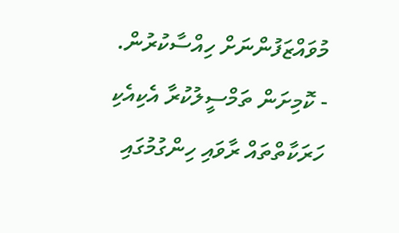މުވައްޒަފުންނަށް ހިއްސާކުރުން.
- ކޮމިށަން ތަމްސީލުކުރާ އެކިއެކި ހަރަކާތްތައް ރާވައި ހިންގުމުގައި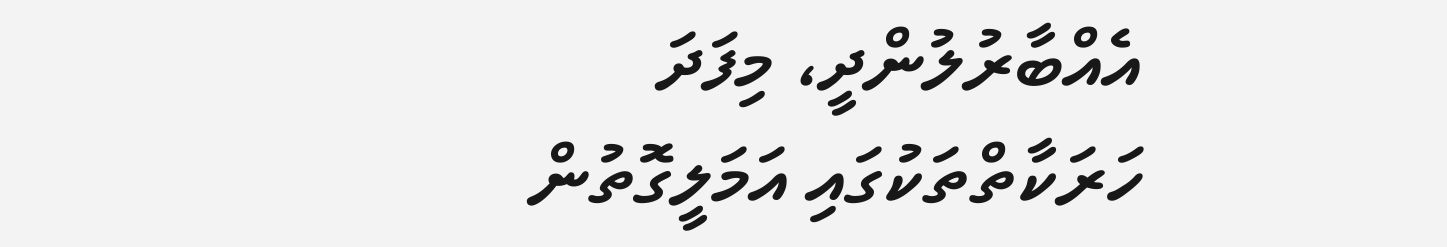އެއްބާރުލުންދީ، މިފަދަ ހަރަކާތްތަކުގައި އަމަލީގޮތުން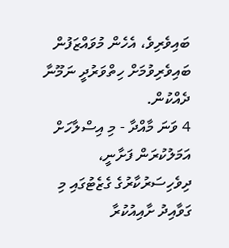ބައިވެރިވެ، އެހެން މުވައްޒަފުން ބައިވެރިވުމަށް ހިތްވަރުދީ ނަމޫނާ ދެއްކުން.
4 ވަނަ މާއްދާ - މި އިސްލާހަށް އަމަލުކުރަން ފަށާނީ، ދިވެހިސަރުކާރުގެ ގެޒެޓުގައި މި ގަވާއިދު ށާއިއުކުރާ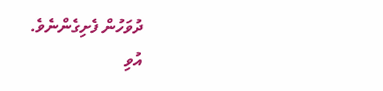ދުވަހުން ފެށިގެންނެވެ.
އުވި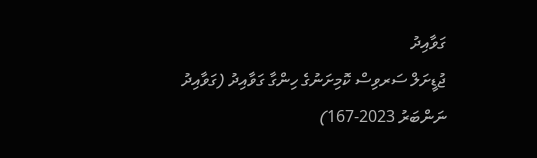ގަވާއިދު
ޖުޑީށަލް ސަރވިސް ކޮމިށަނުގެ ހިންގާ ގަވާއިދު (ގަވާއިދު ނަންބަރު 2023-167)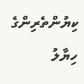ކިޔުންތެރިންގެ ހިޔާލު